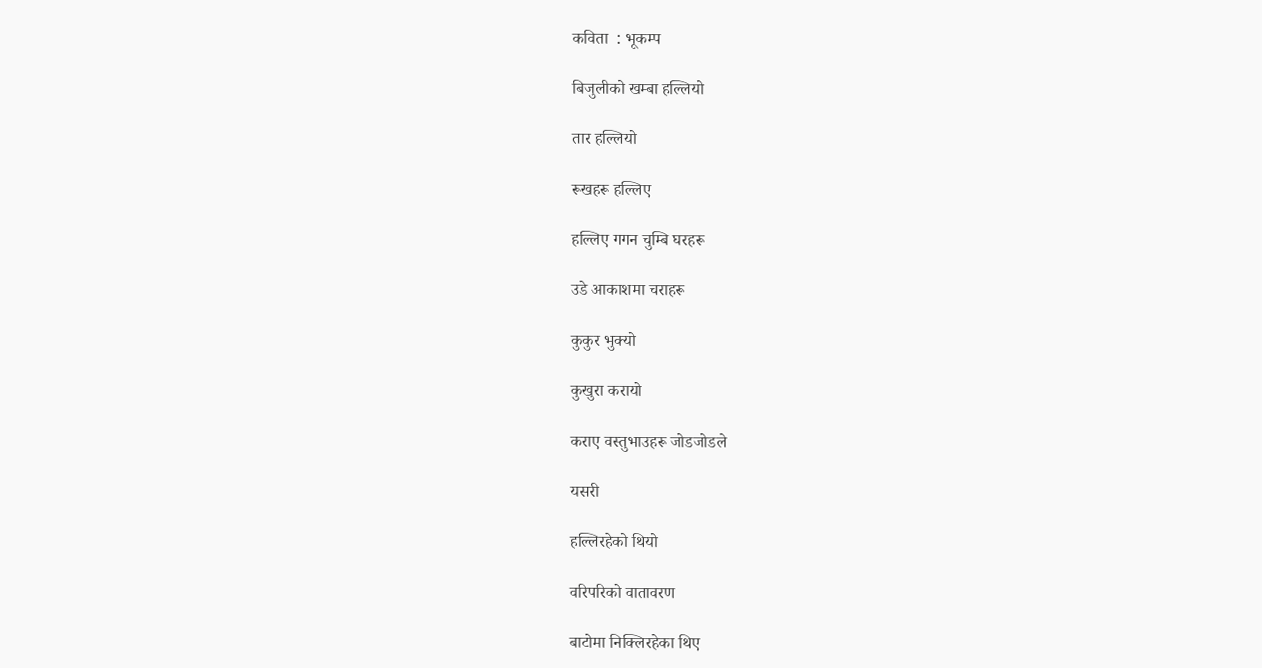कविता  : भूकम्प

बिजुलीको खम्बा हल्लियो

तार हल्लियो

रूखहरू हल्लिए

हल्लिए गगन चुम्बि घरहरू

उडे आकाशमा चराहरू

कुकुर भुक्यो

कुखुरा करायो

कराए वस्तुभाउहरू जोडजोडले

यसरी

हल्लिरहेको थियो

वरिपरिको वातावरण

बाटोमा निक्लिरहेका थिए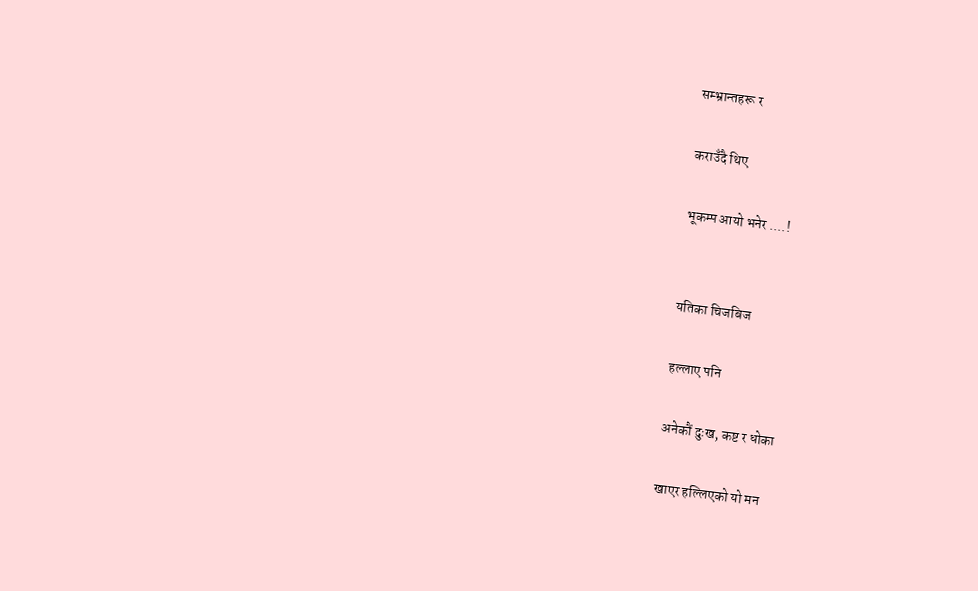सम्भ्रान्तहरू र

कराउँदै थिए

भूकम्प आयो भनेर ....!


यतिका चिजबिज

हल्लाए पनि

अनेकौं दुःख, कष्ट र धोका

खाएर हल्लिएको यो मन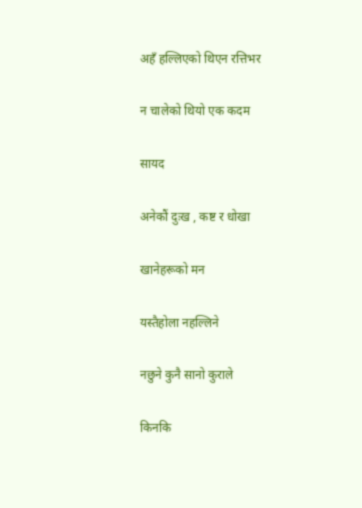अहँ हल्लिएको थिएन रत्तिभर

न चालेको थियो एक कदम

सायद

अनेकौं दुःख , कष्ट र धोखा

खानेहरूको मन

यस्तैहोला नहल्लिने

नछुने कुनै सानो कुराले

किनकि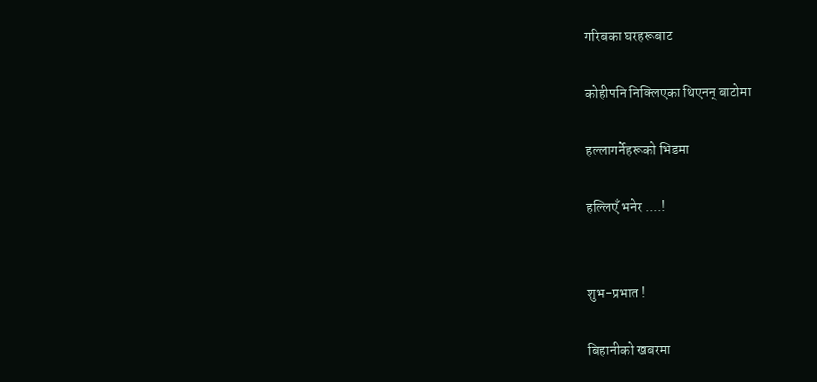गरिबका घरहरूबाट

कोहीपनि निक्लिएका थिएनन् बाटोमा

हल्लागर्नेहरूको भिडमा

हल्लिएँ भनेर ....!


शुभ-प्रभात !

बिहानीको खबरमा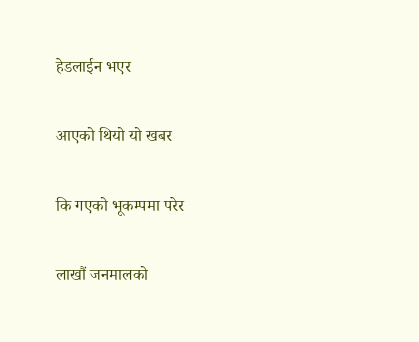हेडलाईन भएर

आएको थियो यो खबर

कि गएको भूकम्पमा परेर

लाखौं जनमालको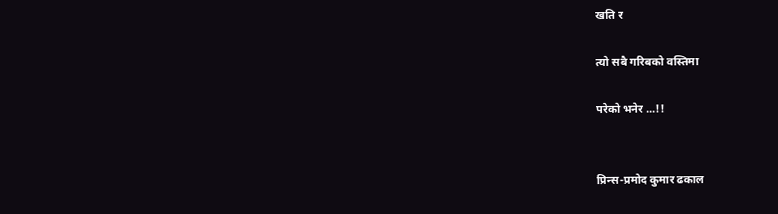खति र

त्यो सबै गरिबको वस्तिमा

परेको भनेर ...!!


प्रिन्स-प्रमोद कुमार ढकाल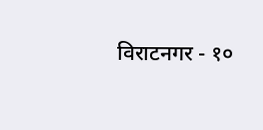विराटनगर - १०